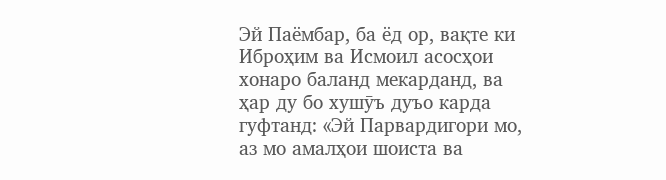Эй Паёмбар, ба ёд ор, вақте ки Иброҳим ва Исмоил асосҳои хонаро баланд мекарданд, ва ҳар ду бо хушӯъ дуъо карда гуфтанд: «Эй Парвардигори мо, аз мо амалҳои шоиста ва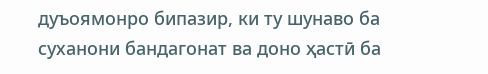дуъоямонро бипазир, ки ту шунаво ба суханони бандагонат ва доно ҳастӣ ба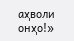аҳволи онҳо!»